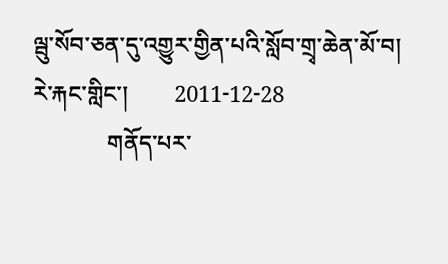ལྦུ་སོབ་ཅན་དུ་འགྱུར་གྱིན་པའི་སློབ་གྲྭ་ཆེན་མོ་བ།
རེ་རྐང་གླིང་།        2011-12-28
             གནོད་པར་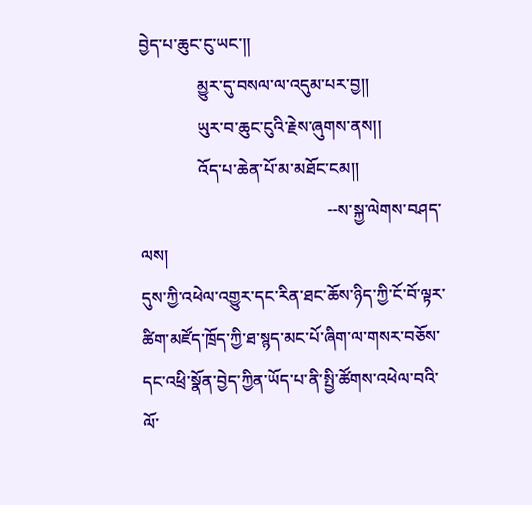བྱེད་པ་ཆུང་ངུ་ཡང་།།
              མྱུར་དུ་བསལ་ལ་འདུམ་པར་བྱ།།
              ཡུར་བ་ཆུང་ངུའི་རྗེས་ཞུགས་ནས།།
              འོད་པ་ཆེན་པོ་མ་མཐོང་ངམ།།
                                             --ས་སྐྱ་ལེགས་བཤད་ལས།
དུས་ཀྱི་འཕེལ་འགྱུར་དང་རིན་ཐང་ཆོས་ཉིད་ཀྱི་ངོ་བོ་ལྟར་ཚིག་མཛོད་ཁྲོད་ཀྱི་ཐ་སྙད་མང་པོ་ཞིག་ལ་གསར་བཅོས་དང་འཕྲི་སྣོན་བྱེད་ཀྱིན་ཡོད་པ་ནི་སྤྱི་ཚོགས་འཕེལ་བའི་ལོ་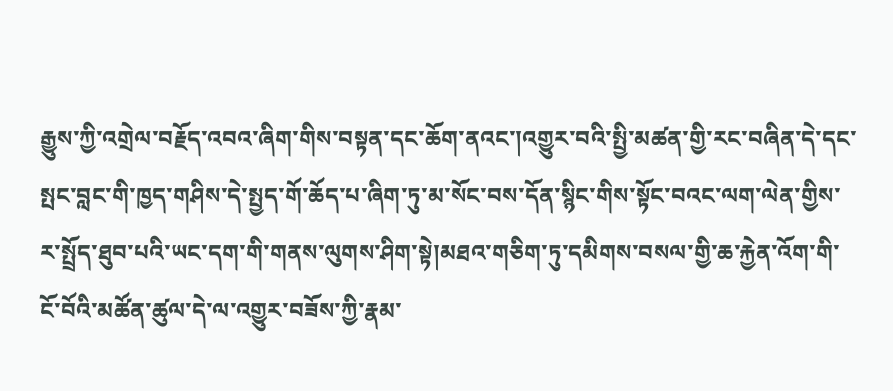རྒྱུས་ཀྱི་འགྲེལ་བརྗོད་འབའ་ཞིག་གིས་བསྟན་དང་ཆོག་ནའང་།འགྱུར་བའི་སྤྱི་མཚན་གྱི་རང་བཞིན་དེ་དང་སྤང་བླང་གི་ཁྱད་གཤིས་དེ་སྤྱད་གོ་ཆོད་པ་ཞིག་ཏུ་མ་སོང་བས་དོན་སྙིང་གིས་སྟོང་བའང་ལག་ལེན་གྱིས་ར་སྤྲོད་ཐུབ་པའི་ཡང་དག་གི་གནས་ལུགས་ཤིག་སྟེ།མཐའ་གཅིག་ཏུ་དམིགས་བསལ་གྱི་ཆ་རྐྱེན་འོག་གི་ངོ་བོའི་མཚོན་ཚུལ་དེ་ལ་འགྱུར་བཟོས་ཀྱི་རྣམ་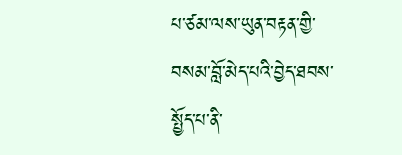པ་ཙམ་ལས་ཡུན་བརྟན་གྱི་བསམ་བློ་མེད་པའི་བྱེད་ཐབས་སྤྱོད་པ་ནི་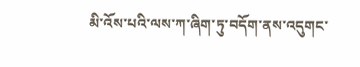མི་འོས་པའི་ལས་ཀ་ཞིག་ཏུ་བདོག་ནས་འདུགང་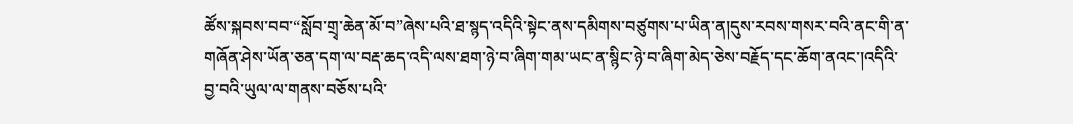ཚོས་སྐབས་བབ་“སློབ་གྲྭ་ཆེན་མོ་བ”ཞེས་པའི་ཐ་སྙད་འདིའི་སྟེང་ནས་དམིགས་བཙུགས་པ་ཡིན་ན།དུས་རབས་གསར་བའི་ནང་གི་ན་གཞོན་ཤེས་ཡོན་ཅན་དག་ལ་བརྡ་ཆད་འདི་ལས་ཐག་ཉེ་བ་ཞིག་གམ་ཡང་ན་སྙིང་ཉེ་བ་ཞིག་མེད་ཅེས་བརྗོད་དང་ཆོག་ནའང་།འདིའི་བྱ་བའི་ཡུལ་ལ་གནས་བཅོས་པའི་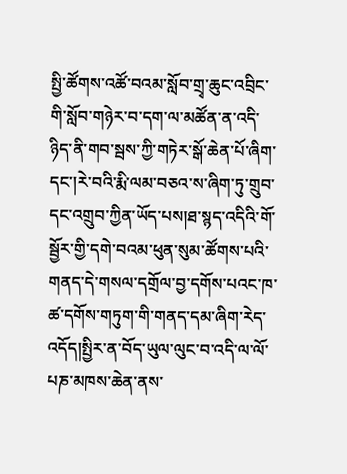སྤྱི་ཚོགས་འཚོ་བའམ་སློབ་གྲྭ་ཆུང་འབྲིང་གི་སློབ་གཉེར་བ་དག་ལ་མཚོན་ན་འདི་ཉིད་ནི་གབ་སྦས་ཀྱི་གཏེར་སྒོ་ཆེན་པོ་ཞིག་དང་།རེ་བའི་རྨི་ལམ་བཅའ་ས་ཞིག་ཏུ་གྲུབ་དང་འགྲུབ་ཀྱིན་ཡོད་པས།ཐ་སྙད་འདིའི་གོ་སྦྱོར་གྱི་དགེ་བའམ་ཕུན་སུམ་ཚོགས་པའི་གནད་དེ་གསལ་དགྲོལ་བྱ་དགོས་པའང་ཁ་ཚ་དགོས་གཏུག་གི་གནད་དམ་ཞིག་རེད་འདོད།སྤྱིར་ན་བོད་ཡུལ་ལུང་བ་འདི་ལ་ལོ་པཎ་མཁས་ཆེན་ནས་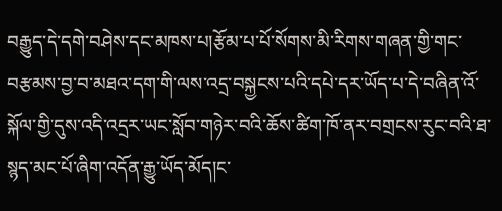བརྒྱུད་དེ་དགེ་བཤེས་དང་མཁས་པ།རྩོམ་པ་པོ་སོགས་མི་རིགས་གཞན་གྱི་གང་བརྩམས་བྱ་བ་མཐའ་དག་གི་ལས་འདྲ་བསྐྱངས་པའི་དཔེ་དར་ཡོད་པ་དེ་བཞིན་འོ་སྐོལ་གྱི་དུས་འདི་འདྲར་ཡང་སློབ་གཉེར་བའི་ཆོས་ཚིག་ཁོ་ནར་བགྲངས་རུང་བའི་ཐ་སྙད་མང་པོ་ཞིག་འདོན་རྒྱུ་ཡོད་མོད།ང་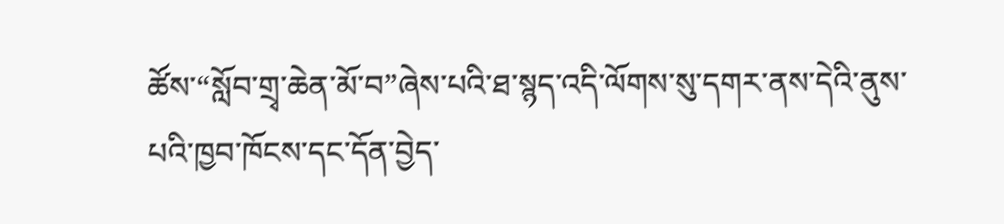ཚོས་“སློབ་གྲྭ་ཆེན་མོ་བ”ཞེས་པའི་ཐ་སྙད་འདི་ལོགས་སུ་དགར་ནས་དེའི་ནུས་པའི་ཁྱབ་ཁོངས་དང་དོན་བྱེད་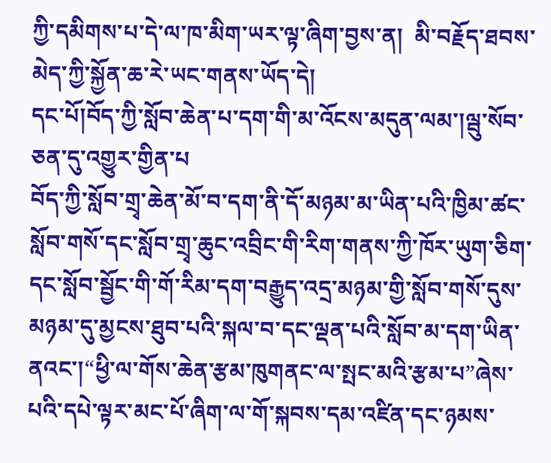ཀྱི་དམིགས་པ་དེ་ལ་ཁ་མིག་ཡར་ལྟ་ཞིག་བྱས་ན།  མི་བརྗོད་ཐབས་མེད་ཀྱི་སྐྱོན་ཆ་རེ་ཡང་གནས་ཡོད་དེ།
དང་པོ།བོད་ཀྱི་སློབ་ཆེན་པ་དག་གི་མ་འོངས་མདུན་ལམ་།ལྦུ་སོབ་ཅན་དུ་འགྱུར་གྱིན་པ
བོད་ཀྱི་སློབ་གྲྭ་ཆེན་མོ་བ་དག་ནི་དོ་མཉམ་མ་ཡིན་པའི་ཁྱིམ་ཚང་སློབ་གསོ་དང་སློབ་གྲྭ་ཆུང་འབྲིང་གི་རིག་གནས་ཀྱི་ཁོར་ཡུག་ཅིག་དང་སློབ་སྦྱོང་གི་གོ་རིམ་དག་བརྒྱུད་འདྲ་མཉམ་གྱི་སློབ་གསོ་དུས་མཉམ་དུ་མྱངས་ཐུབ་པའི་སྐལ་བ་དང་ལྡན་པའི་སློབ་མ་དག་ཡིན་ནའང་།“ཕྱི་ལ་གོས་ཆེན་རྩམ་ཁུགནང་ལ་སྤང་མའི་རྩམ་པ”ཞེས་པའི་དཔེ་ལྟར་མང་པོ་ཞིག་ལ་གོ་སྐབས་དམ་འཛིན་དང་ཉམས་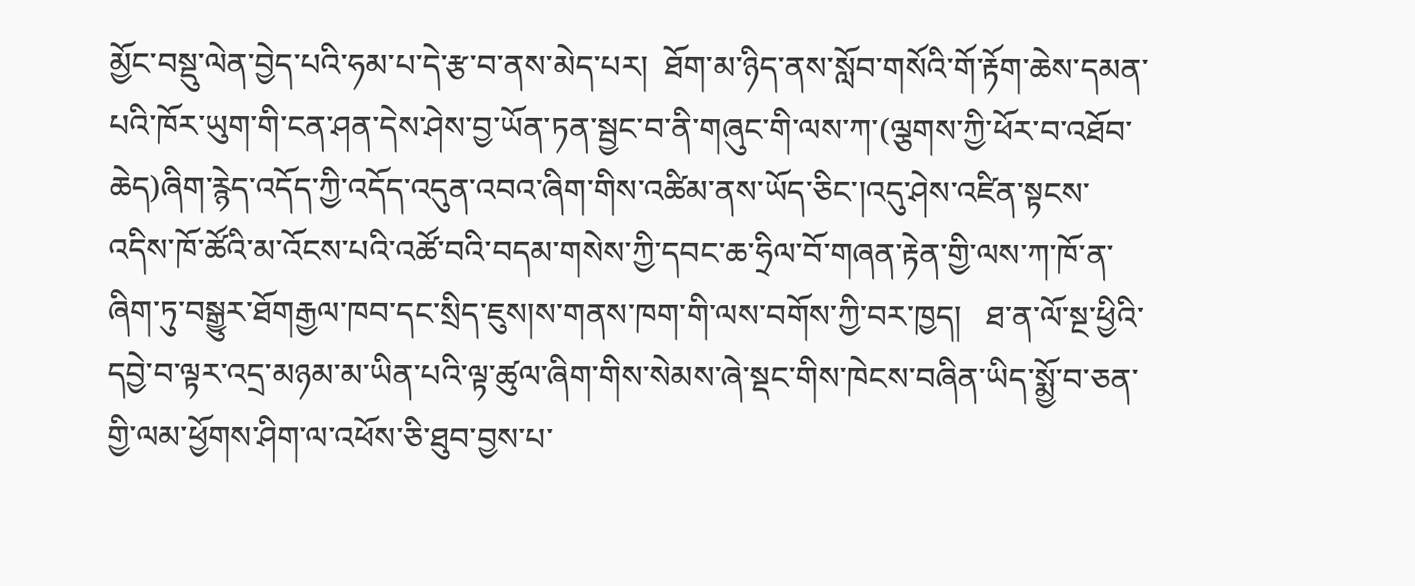མྱོང་བསྡུ་ལེན་བྱེད་པའི་ཧམ་པ་དེ་རྩ་བ་ནས་མེད་པར།  ཐོག་མ་ཉིད་ནས་སློབ་གསོའི་གོ་རྟོག་ཆེས་དམན་པའི་ཁོར་ཡུག་གི་ངན་ཤན་དེས་ཤེས་བྱ་ཡོན་ཏན་སྦྱང་བ་ནི་གཞུང་གི་ལས་ཀ་(ལྕགས་ཀྱི་ཕོར་བ་འཐོབ་ཆེད)ཞིག་རྙེད་འདོད་ཀྱི་འདོད་འདུན་འབའ་ཞིག་གིས་འཚིམ་ནས་ཡོད་ཅིང་།འདུ་ཤེས་འཛིན་སྟངས་འདིས་ཁོ་ཚོའི་མ་འོངས་པའི་འཚོ་བའི་བདམ་གསེས་ཀྱི་དབང་ཆ་ཧྲིལ་བོ་གཞན་རྟེན་གྱི་ལས་ཀ་ཁོ་ན་ཞིག་ཏུ་བསྒྱུར་ཐོགརྒྱལ་ཁབ་དང་སྲིད་ཇུས།ས་གནས་ཁག་གི་ལས་བགོས་ཀྱི་བར་ཁྱད།   ཐ་ན་ལོ་སྔ་ཕྱིའི་དབྱེ་བ་ལྟར་འདྲ་མཉམ་མ་ཡིན་པའི་ལྟ་ཚུལ་ཞིག་གིས་སེམས་ཞེ་སྡང་གིས་ཁེངས་བཞིན་ཡིད་སྨྱོ་བ་ཅན་གྱི་ལམ་ཕྱོགས་ཤིག་ལ་འཕོས་ཅི་ཐུབ་བྱས་པ་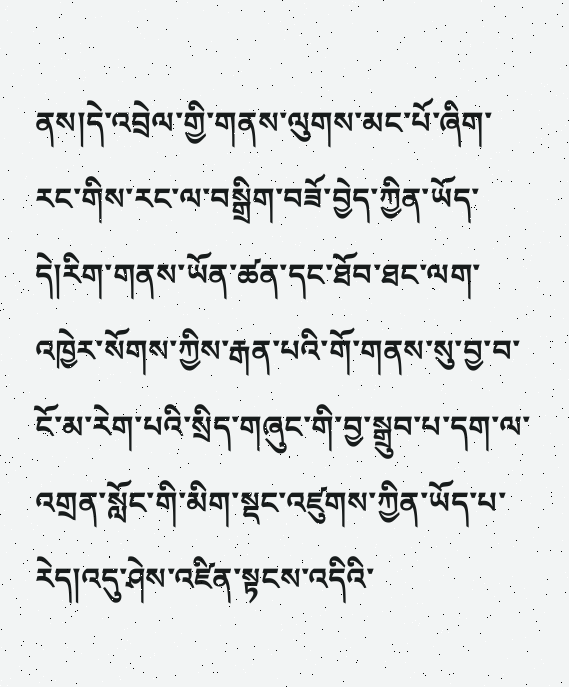ནས།དེ་འབྲེལ་གྱི་གནས་ལུགས་མང་པོ་ཞིག་རང་གིས་རང་ལ་བསྒྲིག་བཟོ་བྱེད་ཀྱིན་ཡོད་དེ།རིག་གནས་ཡོན་ཚན་དང་ཐོབ་ཐང་ལག་འཁྱེར་སོགས་ཀྱིས་རྒན་པའི་གོ་གནས་སུ་བྱ་བ་ངོ་མ་རེག་པའི་སྲིད་གཞུང་གི་བྱ་སྒྲུབ་པ་དག་ལ་འགྲན་སློང་གི་མིག་སྡང་འཛུགས་ཀྱིན་ཡོད་པ་རེད།འདུ་ཤེས་འཛིན་སྟངས་འདིའི་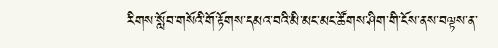རིགས་སློབ་གསོའི་གོ་རྟོགས་དམའ་བའི་མི་མང་མང་ཚོགས་ཤིག་གི་ངོས་ནས་བལྟས་ན་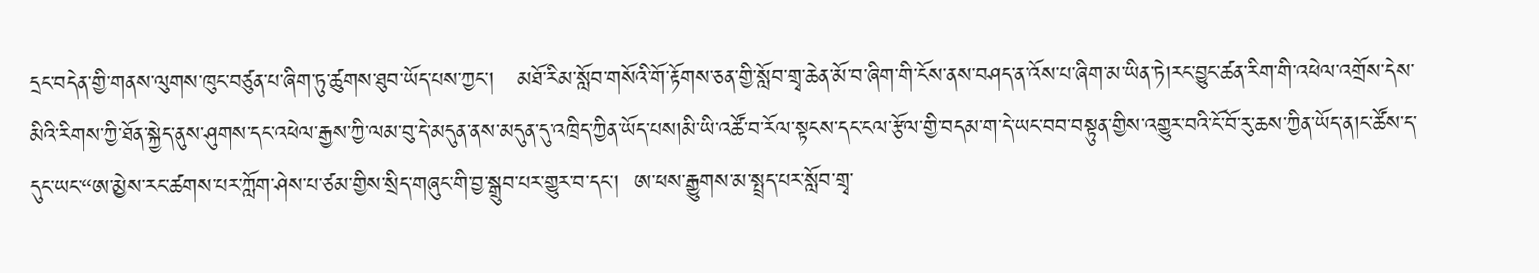དྲང་བདེན་གྱི་གནས་ལུགས་ཁུང་བཙུན་པ་ཞིག་ཏུ་ཚུགས་ཐུབ་ཡོད་པས་ཀྱང་།   མཐོ་རིམ་སློབ་གསོའི་གོ་རྟོགས་ཅན་གྱི་སློབ་གྲྭ་ཆེན་མོ་བ་ཞིག་གི་ངོས་ནས་བཤད་ན་འོས་པ་ཞིག་མ་ཡིན་ཏེ།རང་བྱུང་ཚན་རིག་གི་འཕེལ་འགྲོས་དེས་མིའི་རིགས་ཀྱི་ཐོན་སྐྱེད་ནུས་ཤུགས་དང་འཕེལ་རྒྱས་ཀྱི་ལམ་བུ་དེ་མདུན་ནས་མདུན་དུ་འཁྲིད་ཀྱིན་ཡོད་པས།མི་ཡི་འཚོ་བ་རོལ་སྟངས་དང་ངལ་རྩོལ་གྱི་བདམ་ག་དེ་ཡང་བབ་བསྟུན་གྱིས་འགྱུར་བའི་ངོ་བོ་རུ་ཆས་ཀྱིན་ཡོད་ན།ང་ཚོས་ད་དུང་ཡང་“ཨ་མྱེས་རང་ཚགས་པར་ཀློག་ཤེས་པ་ཙམ་གྱིས་སྲིད་གཞུང་གི་བྱ་སྒྲུབ་པར་གྱུར་བ་དང་།  ཨ་ཕས་རྒྱུགས་མ་སྤྲད་པར་སློབ་གྲྭ་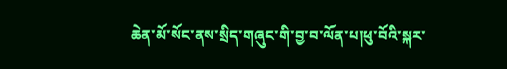ཆེན་མོ་སོང་ནས་སྲིད་གཞུང་གི་བྱ་བ་ལོན་པ།ཕུ་བོའི་སྐར་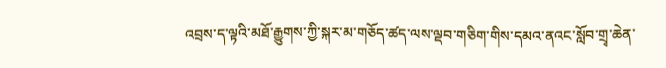འབྲས་ད་ལྟའི་མཐོ་རྒྱུགས་ཀྱི་སྐར་མ་གཅོད་ཚད་ལས་ལྡབ་གཅིག་གིས་དམའ་ནའང་སློབ་གྲྭ་ཆེན་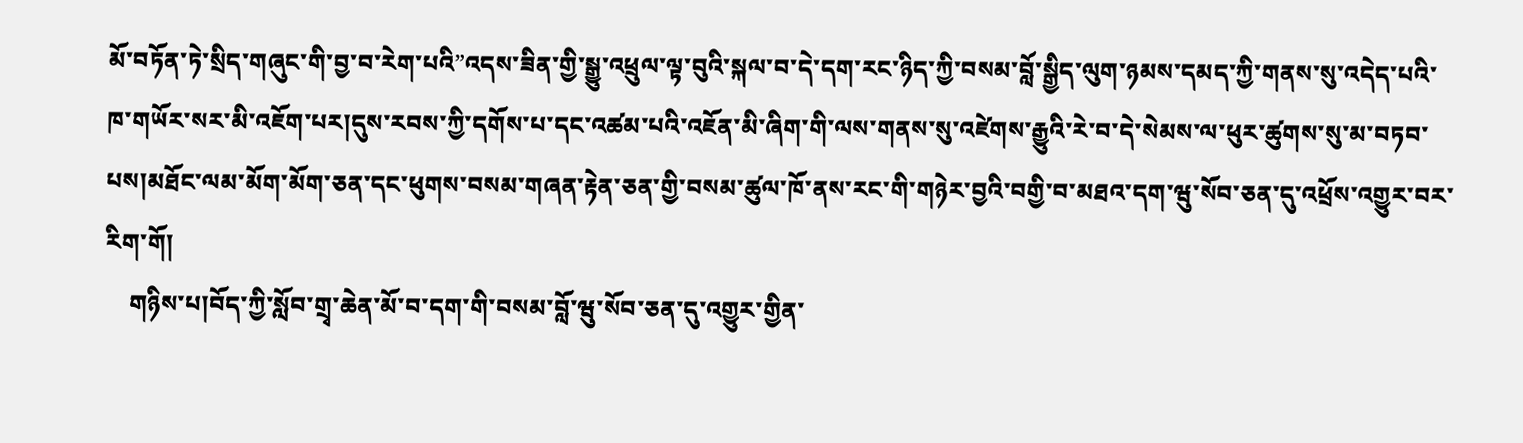མོ་བཏོན་ཏེ་སྲིད་གཞུང་གི་བྱ་བ་རེག་པའི”འདས་ཟིན་གྱི་སྒྱུ་འཕྲུལ་ལྟ་བུའི་སྐལ་བ་དེ་དག་རང་ཉིད་ཀྱི་བསམ་བློ་སྒྱིད་ལུག་ཉམས་དམད་ཀྱི་གནས་སུ་འདེད་པའི་ཁ་གཡོར་སར་མི་འཇོག་པར།དུས་རབས་ཀྱི་དགོས་པ་དང་འཚམ་པའི་འཇོན་མི་ཞིག་གི་ལས་གནས་སུ་འཛེགས་རྒྱུའི་རེ་བ་དེ་སེམས་ལ་ཕུར་ཚུགས་སུ་མ་བཏབ་པས།མཐོང་ལམ་མོག་མོག་ཅན་དང་ཕུགས་བསམ་གཞན་རྟེན་ཅན་གྱི་བསམ་ཚུལ་ཁོ་ནས་རང་གི་གཉེར་བྱའི་བགྱི་བ་མཐའ་དག་ཝུ་སོབ་ཅན་དུ་འཕྲོས་འགྱུར་བར་རིག་གོ།
    གཉིས་པ།བོད་ཀྱི་སློབ་གྲྭ་ཆེན་མོ་བ་དག་གི་བསམ་བློ་ཝུ་སོབ་ཅན་དུ་འགྱུར་གྱིན་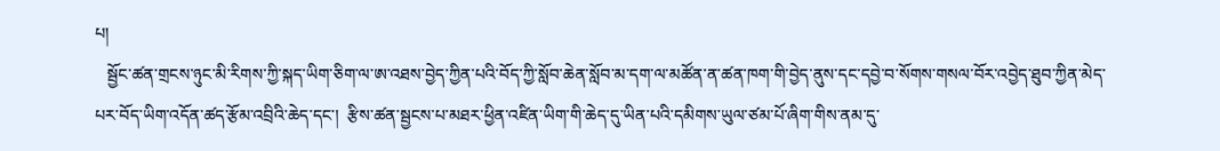པ།
   སྦྱོང་ཚན་གྲངས་ཉུང་མི་རིགས་ཀྱི་སྐད་ཡིག་ཅིག་ལ་ཨ་འཐས་བྱེད་ཀྱིན་པའི་བོད་ཀྱི་སློབ་ཆེན་སློབ་མ་དག་ལ་མཚོན་ན་ཚན་ཁག་གི་བྱེད་ནུས་དང་དབྱེ་བ་སོགས་གསལ་བོར་འབྱེད་ཐུབ་ཀྱིན་མེད་པར་བོད་ཡིག་འདོན་ཚད་རྩོམ་འབྲིའི་ཆེད་དང་།  རྩིས་ཚན་སྦྱངས་པ་མཐར་ཕྱིན་འཛིན་ཡིག་གི་ཆེད་དུ་ཡིན་པའི་དམིགས་ཡུལ་ཙམ་པོ་ཞིག་གིས་ནམ་དུ་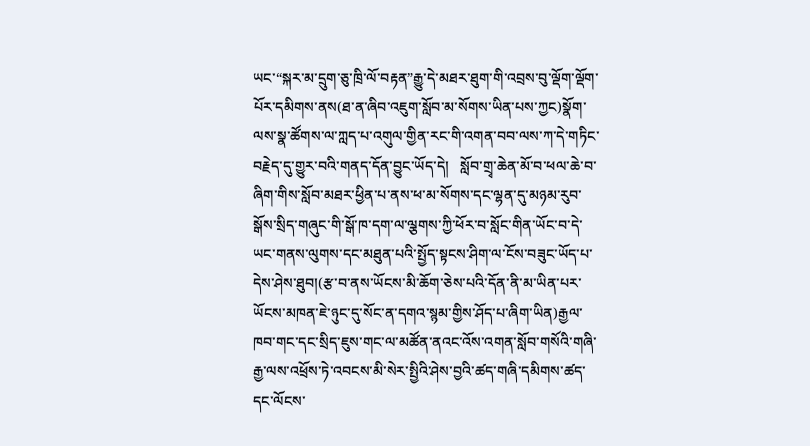ཡང་“སྐར་མ་དྲུག་ཅུ་ཁྲི་ལོ་བརྟན”རྒྱུ་དེ་མཐར་ཐུག་གི་འབྲས་བུ་ལྡོག་ལྡོག་པོར་དམིགས་ནས(ཐ་ན་ཞིབ་འཇུག་སློབ་མ་སོགས་ཡིན་པས་ཀྱང)སྣོག་ལས་སྣ་ཚོགས་ལ་ཀླད་པ་འགུལ་གྱིན་རང་གི་འགན་བབ་ལས་ཀ་དེ་གཏིང་བརྗེད་དུ་གྱུར་བའི་གནད་དོན་བྱུང་ཡོད་དེ།   སློབ་གྲྭ་ཆེན་མོ་བ་ཕལ་ཆེ་བ་ཞིག་གིས་སློབ་མཐར་ཕྱིན་པ་ནས་ཕ་མ་སོགས་དང་ལྷན་དུ་མཉམ་རུབ་སྒོས་སྲིད་གཞུང་གི་སྒོ་ཁ་དག་ལ་ལྕགས་ཀྱི་ཕོར་བ་སློང་གིན་ཡོང་བ་དེ་ཡང་གནས་ལུགས་དང་མཐུན་པའི་སྤྱོད་སྟངས་ཤིག་ལ་ངོས་བཟུང་ཡོད་པ་དེས་ཤེས་ཐུབ།(རྩ་བ་ནས་ཡོངས་མི་ཆོག་ཅེས་པའི་དོན་ནི་མ་ཡིན་པར་ཡོངས་མཁན་ཇེ་ཉུང་དུ་སོང་ན་དགའ་སྙམ་གྱིས་ཤོད་པ་ཞིག་ཡིན)རྒྱལ་ཁབ་གང་དང་སྲིད་ཇུས་གང་ལ་མཚོན་ནའང་འོས་འགན་སློབ་གསོའི་གཞི་རྒྱ་ལས་འཕྲོས་ཏེ་འབངས་མི་སེར་སྤྱིའི་ཤེས་བྱའི་ཚད་གཞི་དམིགས་ཚད་དང་ལོངས་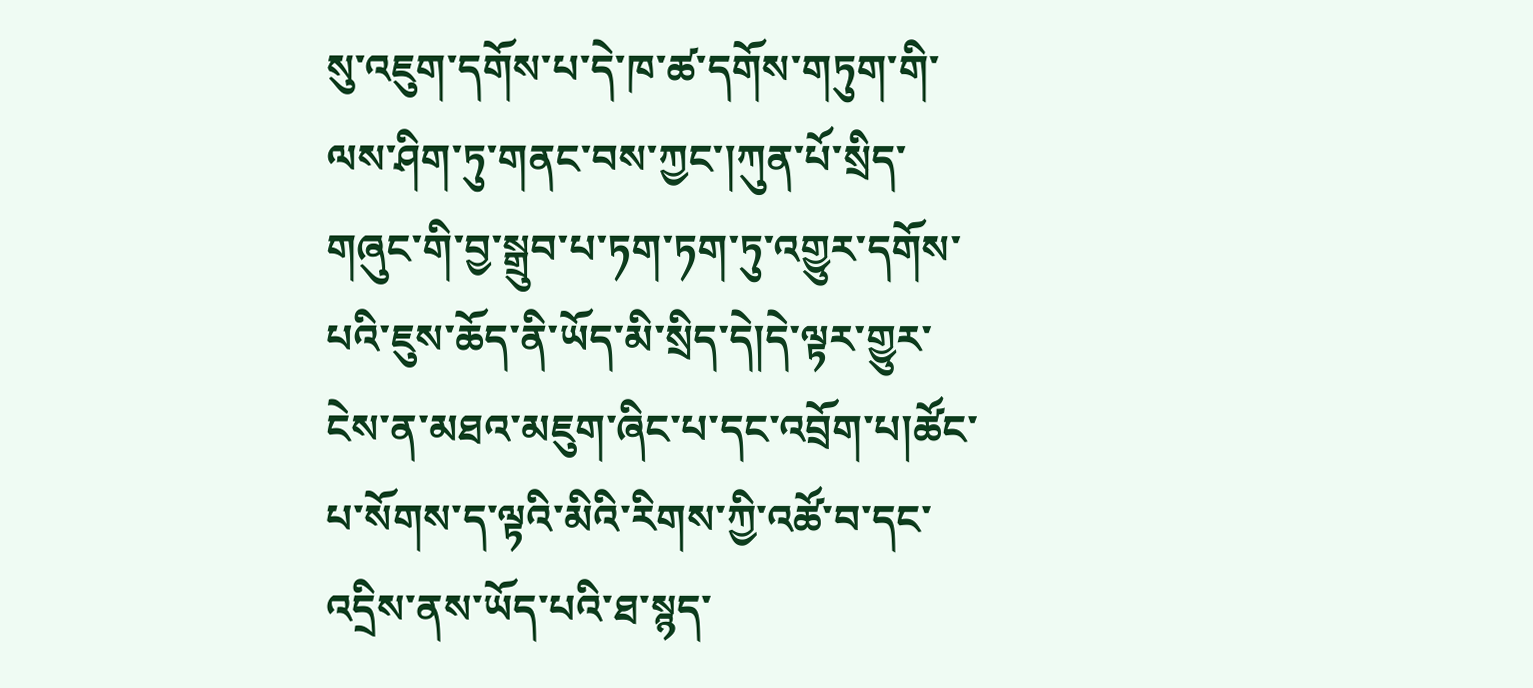སུ་འཇུག་དགོས་པ་དེ་ཁ་ཚ་དགོས་གཏུག་གི་ལས་ཤིག་ཏུ་གནང་བས་ཀྱང་།ཀུན་པོ་སྲིད་གཞུང་གི་བྱ་སྒྲུབ་པ་ཏག་ཏག་ཏུ་འགྱུར་དགོས་པའི་ཇུས་ཆོད་ནི་ཡོད་མི་སྲིད་དེ།དེ་ལྟར་གྱུར་ངེས་ན་མཐའ་མཇུག་ཞིང་པ་དང་འབྲོག་པ།ཚོང་པ་སོགས་ད་ལྟའི་མིའི་རིགས་ཀྱི་འཚོ་བ་དང་འདྲིས་ནས་ཡོད་པའི་ཐ་སྙད་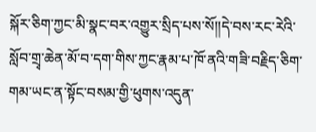སྐོར་ཅིག་ཀྱང་མི་སྣང་བར་འགྱུར་སྲིད་པས་སོ།།དེ་བས་རང་རེའི་སློབ་གྲྭ་ཆེན་མོ་བ་དག་གིས་ཀྱང་རྣམ་པ་ཁོ་ནའི་གཟི་བརྗིད་ཅིག་གམ་ཡང་ན་སྟོང་བསམ་གྱི་ཕུགས་འདུན་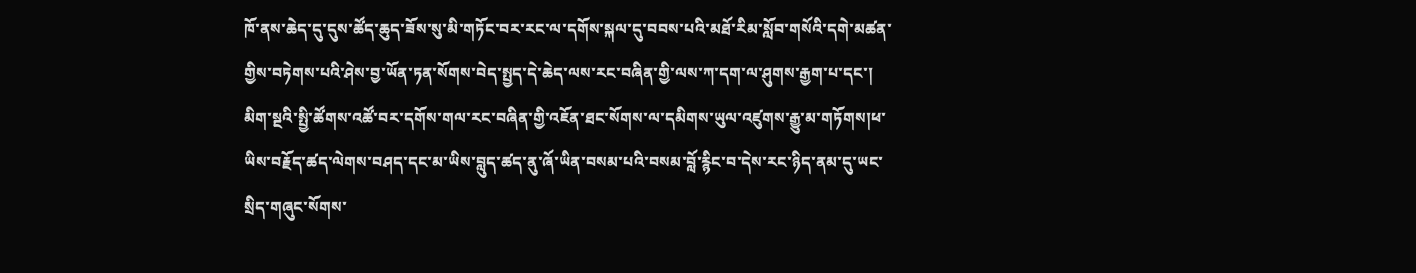ཁོ་ནས་ཆེད་དུ་དུས་ཚོད་ཆུད་ཟོས་སུ་མི་གཏོང་བར་རང་ལ་དགོས་སྐལ་དུ་བབས་པའི་མཐོ་རིམ་སློབ་གསོའི་དགེ་མཚན་གྱིས་བཏེགས་པའི་ཤེས་བྱ་ཡོན་ཏན་སོགས་བེད་སྤྱད་དེ་ཆེད་ལས་རང་བཞིན་གྱི་ལས་ཀ་དག་ལ་ཤུགས་རྒྱག་པ་དང་།   མིག་སྔའི་སྤྱི་ཚོགས་འཚོ་བར་དགོས་གལ་རང་བཞིན་གྱི་འཇོན་ཐང་སོགས་ལ་དམིགས་ཡུལ་འཛུགས་རྒྱུ་མ་གཏོགས།ཕ་ཡིས་བརྗོད་ཚད་ལེགས་བཤད་དང་མ་ཡིས་བླུད་ཚད་ནུ་ཞོ་ཡིན་བསམ་པའི་བསམ་བློ་རྙིང་བ་དེས་རང་ཉིད་ནམ་དུ་ཡང་སྲིད་གཞུང་སོགས་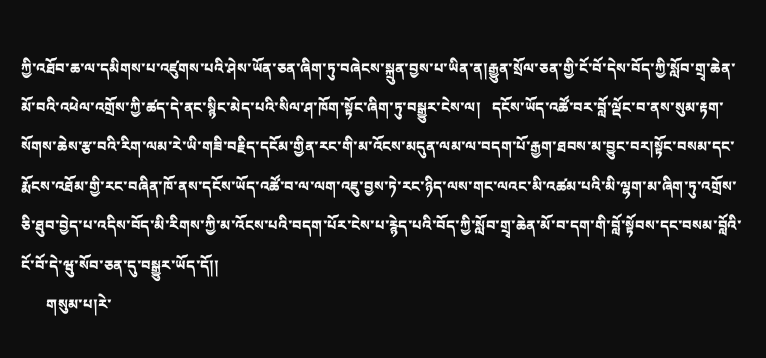ཀྱི་འཐོབ་ཆ་ལ་དམིགས་པ་འཛུགས་པའི་ཤེས་ཡོན་ཅན་ཞིག་ཏུ་བཞེངས་སྐྲུན་བྱས་པ་ཡིན་ན།རྒྱུན་སྲོལ་ཅན་གྱི་ངོ་བོ་དེས་བོད་ཀྱི་སློབ་གྲྭ་ཆེན་མོ་བའི་འཕེལ་འགྲོས་ཀྱི་ཚད་དེ་ནང་སྙིང་མེད་པའི་སིལ་ཤ་ཁོག་སྟོང་ཞིག་ཏུ་བསྒྱུར་ངེས་ལ།   དངོས་ཡོད་འཚོ་བར་བློ་ལྡོང་བ་ནས་སུམ་རྟག་སོགས་ཆེས་རྩ་བའི་རིག་ལམ་རེ་ཡི་གཟི་བརྗིད་དངོམ་གྱིན་རང་གི་མ་འོངས་མདུན་ལམ་ལ་བདག་པོ་རྒྱག་ཐབས་མ་བྱུང་བར།སྟོང་བསམ་དང་རྨོངས་འཐོམ་གྱི་རང་བཞིན་ཁོ་ནས་དངོས་ཡོད་འཚོ་བ་ལ་ལག་འཇུ་བྱས་ཏེ་རང་ཉིད་ལས་གང་ལའང་མི་འཚམ་པའི་མི་ལྷག་མ་ཞིག་ཏུ་འགྲོས་ཅི་ཐུབ་བྱེད་པ་འདིས་བོད་མི་རིགས་ཀྱི་མ་འོངས་པའི་བདག་པོར་ངེས་པ་རྙེད་པའི་བོད་ཀྱི་སློབ་གྲྭ་ཆེན་མོ་བ་དག་གི་བློ་སྟོབས་དང་བསམ་བློའི་ངོ་བོ་དེ་ཝུ་སོབ་ཅན་དུ་བསྒྱུར་ཡོད་དོ།།
       གསུམ་པ།རེ་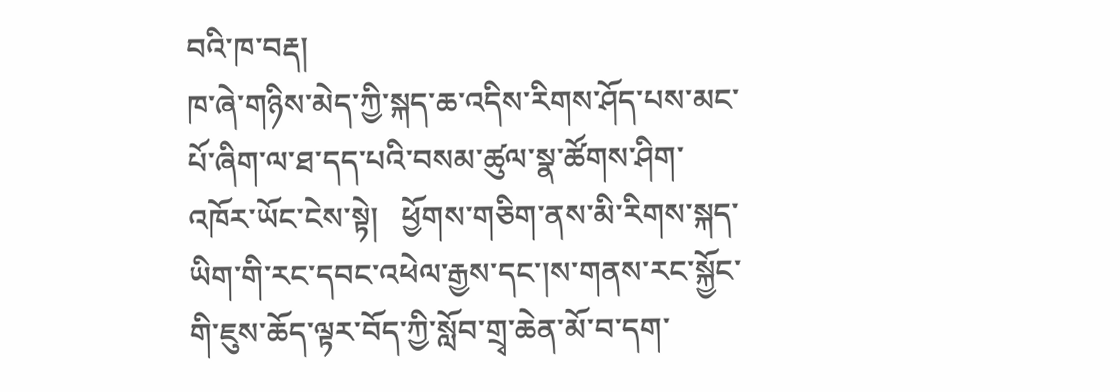བའི་ཁ་བརྡ།
ཁ་ཞེ་གཉིས་མེད་ཀྱི་སྐད་ཆ་འདིས་རིགས་ཤོད་པས་མང་པོ་ཞིག་ལ་ཐ་དད་པའི་བསམ་ཚུལ་སྣ་ཚོགས་ཤིག་འཁོར་ཡོང་ངེས་སྟེ།   ཕྱོགས་གཅིག་ནས་མི་རིགས་སྐད་ཡིག་གི་རང་དབང་འཕེལ་རྒྱས་དང་།ས་གནས་རང་སྐྱོང་གི་ཇུས་ཆོད་ལྟར་བོད་ཀྱི་སློབ་གྲྭ་ཆེན་མོ་བ་དག་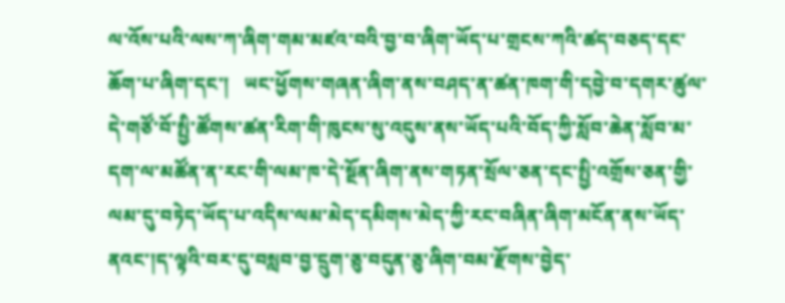ལ་འོས་པའི་ལས་ཀ་ཞིག་གམ་མཛའ་བའི་བྱ་བ་ཞིག་ཡོད་པ་གྲངས་ཀའི་ཚད་བཅད་དང་ཆོག་པ་ཞིག་དང་།   ཡང་ཕྱོགས་གཞན་ཞིག་ནས་བཤད་ན་ཚན་ཁག་གི་དབྱེ་བ་དགར་ཚུལ་དེ་གཙོ་བོ་སྤྱི་ཚོགས་ཚན་རིག་གི་ཁུངས་སུ་འདུས་ནས་ཡོད་པའི་བོད་ཀྱི་སློབ་ཆེན་སློབ་མ་དག་ལ་མཚོན་ན་རང་གི་ལམ་ཁ་དེ་སྔོན་ཞིག་ནས་གཏན་སྲོལ་ཅན་དང་སྤྱི་འགྲོས་ཅན་གྱི་ལམ་དུ་བཏེད་ཡོད་པ་འདིས་ལམ་མེད་དམིགས་མེད་ཀྱི་རང་བཞིན་ཞིག་མངོན་ནས་ཡོད་ནའང་།ད་ལྟའི་བར་དུ་བསླབ་བྱ་དྲུག་ཅུ་བདུན་ཅུ་ཞིག་བམ་རྫོགས་བྱེད་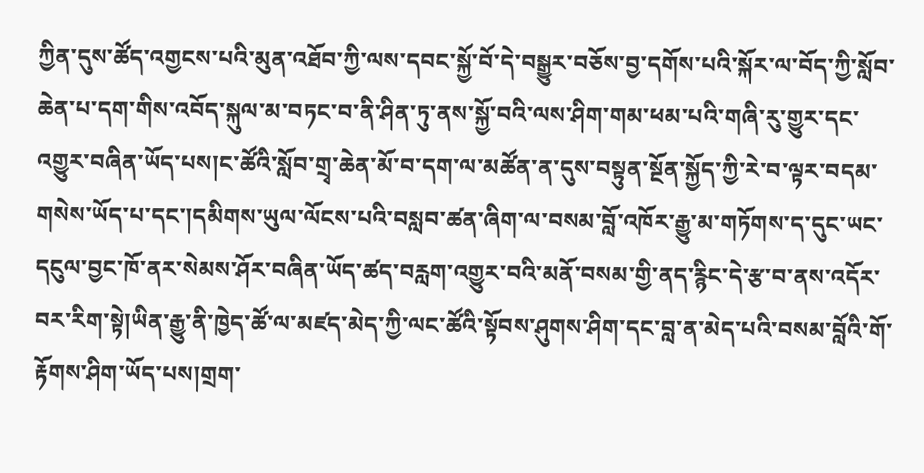ཀྱིན་དུས་ཚོད་འགྱངས་པའི་མུན་འཐོབ་ཀྱི་ལས་དབང་སྐྱོ་བོ་དེ་བསྒྱུར་བཅོས་བྱ་དགོས་པའི་སྐོར་ལ་བོད་ཀྱི་སློབ་ཆེན་པ་དག་གིས་འབོད་སྐུལ་མ་བཏང་བ་ནི་ཤིན་ཏུ་ནས་སྐྱོ་བའི་ལས་ཤིག་གམ་ཕམ་པའི་གཞི་རུ་གྱུར་དང་འགྱུར་བཞིན་ཡོད་པས།ང་ཚོའི་སློབ་གྲྭ་ཆེན་མོ་བ་དག་ལ་མཚོན་ན་དུས་བསྟུན་སྔོན་སྐྱོད་ཀྱི་རེ་བ་ལྟར་བདམ་གསེས་ཡོད་པ་དང་།དམིགས་ཡུལ་ལོངས་པའི་བསླབ་ཚན་ཞིག་ལ་བསམ་བློ་འཁོར་རྒྱུ་མ་གཏོགས་ད་དུང་ཡང་དངུལ་བྱང་ཁོ་ནར་སེམས་ཤོར་བཞིན་ཡོད་ཚད་བརླག་འགྱུར་བའི་མནོ་བསམ་གྱི་ནད་རྙིང་དེ་རྩ་བ་ནས་འདོར་བར་རིག་སྟེ།ཡིན་རྒྱུ་ནི་ཁྱེད་ཚོ་ལ་མཛད་མེད་ཀྱི་ལང་ཚོའི་སྟོབས་ཤུགས་ཤིག་དང་བླ་ན་མེད་པའི་བསམ་བློའི་གོ་རྟོགས་ཤིག་ཡོད་པས།གྲག་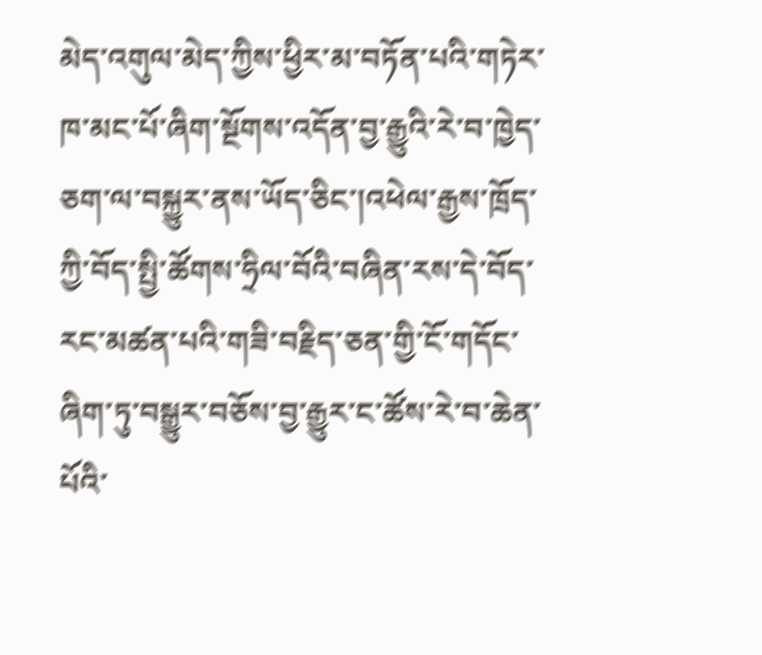མེད་འགུལ་མེད་ཀྱིས་ཕྱིར་མ་བཏོན་པའི་གཏེར་ཁ་མང་པོ་ཞིག་སྔོགས་འདོན་བྱ་རྒྱུའི་རེ་བ་ཁྱེད་ཅག་ལ་བསྐྱུར་ནས་ཡོད་ཅིང་།འཕེལ་རྒྱས་ཁྲོད་ཀྱི་བོད་སྤྱི་ཚོགས་ཧྲིལ་བོའི་བཞིན་རས་དེ་བོད་རང་མཚན་པའི་གཟི་བརྗིད་ཅན་གྱི་ངོ་གདོང་ཞིག་ཏུ་བསྒྱུར་བཅོས་བྱ་རྒྱུར་ང་ཚོས་རེ་བ་ཆེན་པོའི་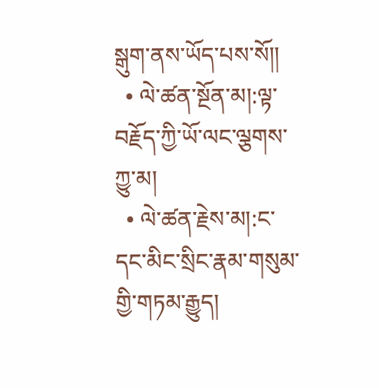སྒུག་ནས་ཡོད་པས་སོ།།
  • ལེ་ཚན་སྔོན་མ།:ལྟ་བརྗོད་ཀྱི་ཡོ་ལང་ལྕགས་ཀྱུ་མ།
  • ལེ་ཚན་རྗེས་མ།:ང་དང་མིང་སྲིང་རྣམ་གསུམ་གྱི་གཏམ་རྒྱུད།